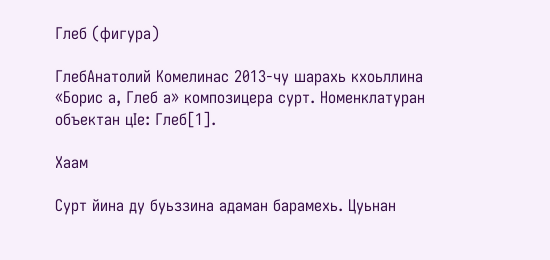Глеб (фигура)

ГлебАнатолий Комелинас 2013-чу шарахь кхоьллина «Борис а, Глеб а» композицера сурт. Номенклатуран объектан цӀе: Глеб[1].

Хаам

Сурт йина ду буьззина адаман барамехь. Цуьнан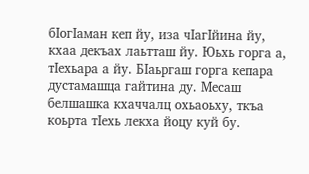бӀогӀаман кеп йу, иза чӀагӀйина йу, кхаа декъах лаьтташ йу. Юьхь горга а, тӀехьара а йу. БӀаьргаш горга кепара дустамашца гайтина ду. Месаш белшашка кхаччалц охьаоьху, ткъа коьрта тӀехь лекха йоцу куй бу.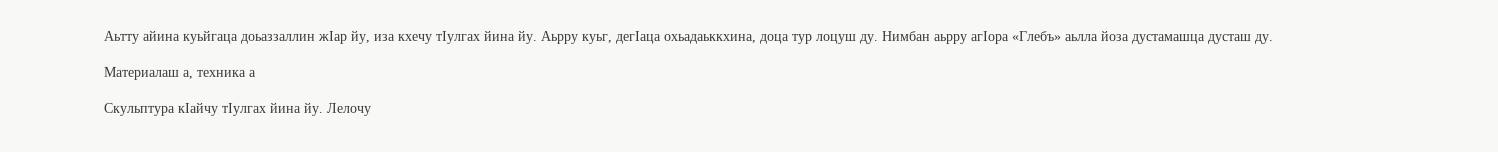Аьтту айина куьйгаца доьаззаллин жӀар йу, иза кхечу тӀулгах йина йу. Аьрру куьг, дегӀаца охьадаьккхина, доца тур лоцуш ду. Нимбан аьрру агӀора «Глебъ» аьлла йоза дустамашца дусташ ду.

Материалаш а, техника а

Скульптура кӀайчу тӀулгах йина йу. Лелочу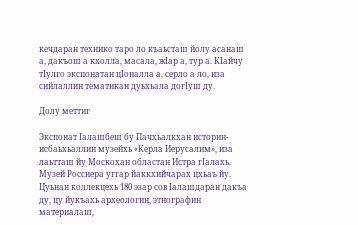кечдаран технико таро ло къаьсташ йолу асанаш а, дакъош а кхолла, масала, жӀар а, тур а. КӀайчу тӀулго экспонатан цӀоналла а, серло а ло, иза сийлаллин тематикан дуьхьала догӀуш ду.

Долу меттиг

Экспонат Ӏалашбеш бу Пачхьалкхан историн-исбаьхьаллин музейхь «Керла Иерусалим», иза лаьтташ йу Москохан областан Истра гӀалахь. Музей Россиера уггар йаккхийчарах цхьаъ йу. Цуьнан коллекцехь 180 эзар сов Ӏалашдаран дакъа ду, цу йукъахь археологин, этнографин материалаш,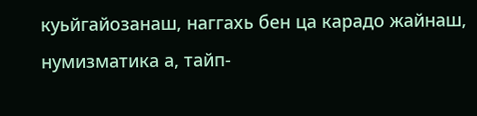куьйгайозанаш, наггахь бен ца карадо жайнаш, нумизматика а, тайп-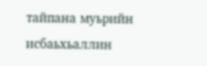тайпана муьрийн исбаьхьаллин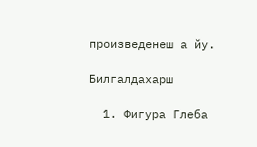произведенеш а йу.

Билгалдахарш

  1. Фигура Глеба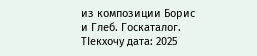из композиции Борис и Глеб. Госкаталог. ТӀекхочу дата: 2025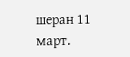шеран 11 март.